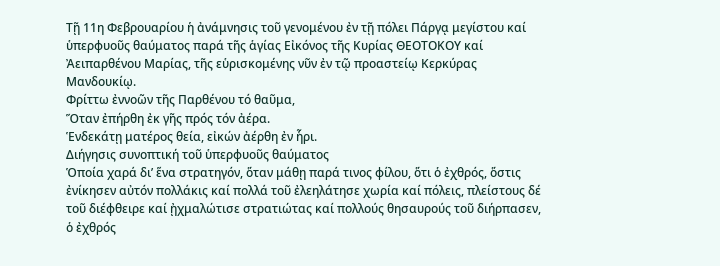Τῇ 11η Φεβρουαρίου ἡ ἀνάμνησις τοῦ γενομένου ἐν τῇ πόλει Πάργᾳ μεγίστου καί ὑπερφυοῦς θαύματος παρά τῆς ἁγίας Εἰκόνος τῆς Κυρίας ΘΕΟΤΟΚΟΥ καί Ἀειπαρθένου Μαρίας, τῆς εὑρισκομένης νῦν ἐν τῷ προαστείῳ Κερκύρας Μανδουκίῳ.
Φρίττω ἐννοῶν τῆς Παρθένου τό θαῦμα,
Ὅταν ἐπήρθη ἐκ γῆς πρός τόν ἀέρα.
Ἑνδεκάτῃ ματέρος θεία, εἰκών ἀέρθη ἐν ἧρι.
Διήγησις συνοπτική τοῦ ὑπερφυοῦς θαύματος
Ὁποία χαρά δι’ ἕνα στρατηγόν, ὅταν μάθῃ παρά τινος φίλου, ὅτι ὁ ἐχθρός, ὅστις ἐνίκησεν αὐτόν πολλάκις καί πολλά τοῦ ἐλεηλάτησε χωρία καί πόλεις, πλείστους δέ τοῦ διέφθειρε καί ᾐχμαλώτισε στρατιώτας καί πολλούς θησαυρούς τοῦ διήρπασεν, ὁ ἐχθρός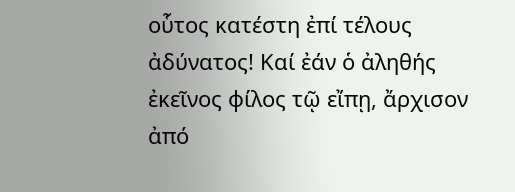οὗτος κατέστη ἐπί τέλους ἀδύνατος! Καί ἐάν ὁ ἀληθής ἐκεῖνος φίλος τῷ εἴπῃ, ἄρχισον ἀπό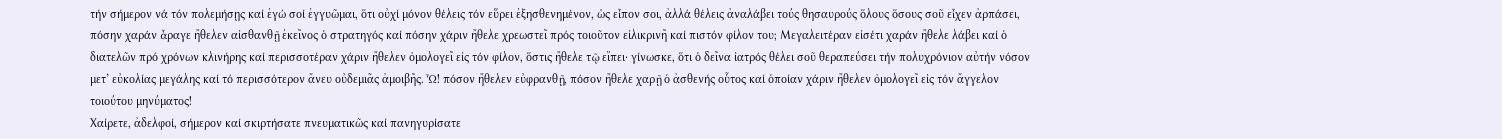τήν σήμερον νά τόν πολεμήσῃς καί ἐγώ σοί ἐγγυῶμαι, ὅτι οὐχί μόνον θέλεις τόν εὕρει ἐξησθενημένον, ὡς εἶπον σοι, ἀλλά θέλεις ἀναλάβει τούς θησαυρούς ὅλους ὅσους σοῦ εἶχεν ἀρπάσει, πόσην χαράν ἆραγε ἤθελεν αἰσθανθῇ ἐκεῖνος ὁ στρατηγός καί πόσην χάριν ἤθελε χρεωστεῖ πρός τοιοῦτον εἰλικρινῆ καί πιστόν φίλον του; Μεγαλειτέραν εἰσέτι χαράν ἤθελε λάβει καί ὁ διατελῶν πρό χρόνων κλινήρης καί περισσοτέραν χάριν ἤθελεν ὀμολογεῖ εἰς τόν φίλον, ὅστις ἤθελε τῷ εἴπει· γίνωσκε, ὅτι ὁ δεῖνα ἰατρός θέλει σοῦ θεραπεύσει τήν πολυχρόνιον αὐτήν νόσον μετ’ εὐκολίας μεγάλης καί τό περισσότερον ἄνευ οὐδεμιᾶς ἀμοιβῆς. Ὦ! πόσον ἤθελεν εὐφρανθῇ, πόσον ἤθελε χαρῇ ὁ ἀσθενής οὗτος καί ὁποίαν χάριν ἤθελεν ὀμολογεῖ εἰς τόν ἄγγελον τοιούτου μηνύματος!
Χαίρετε, ἀδελφοί, σήμερον καί σκιρτήσατε πνευματικῶς καί πανηγυρίσατε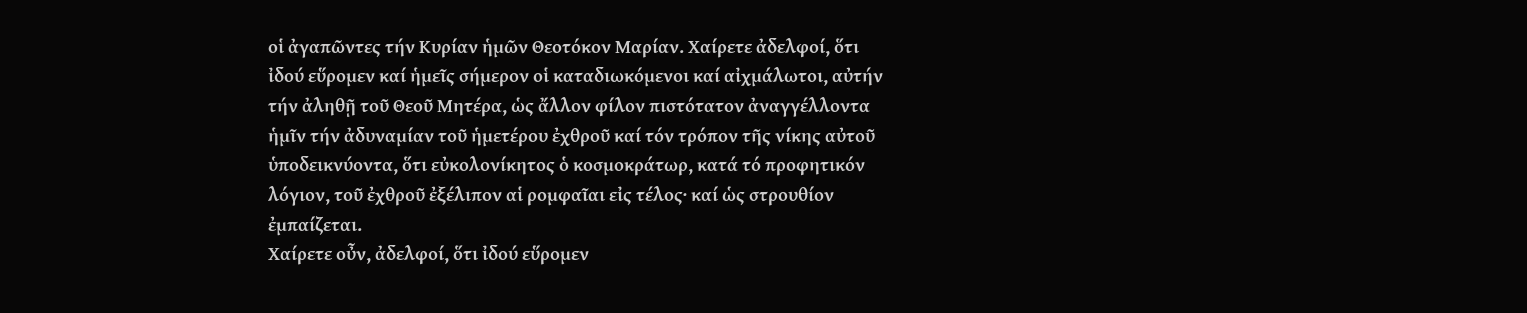οἱ ἀγαπῶντες τήν Κυρίαν ἡμῶν Θεοτόκον Μαρίαν. Χαίρετε ἀδελφοί, ὅτι ἰδού εὕρομεν καί ἡμεῖς σήμερον οἱ καταδιωκόμενοι καί αἰχμάλωτοι, αὐτήν τήν ἀληθῇ τοῦ Θεοῦ Μητέρα, ὡς ἄλλον φίλον πιστότατον ἀναγγέλλοντα ἡμῖν τήν ἀδυναμίαν τοῦ ἡμετέρου ἐχθροῦ καί τόν τρόπον τῆς νίκης αὐτοῦ ὑποδεικνύοντα, ὅτι εὐκολονίκητος ὁ κοσμοκράτωρ, κατά τό προφητικόν λόγιον, τοῦ ἐχθροῦ ἐξέλιπον αἱ ρομφαῖαι εἰς τέλος· καί ὡς στρουθίον ἐμπαίζεται.
Χαίρετε οὖν, ἀδελφοί, ὅτι ἰδού εὕρομεν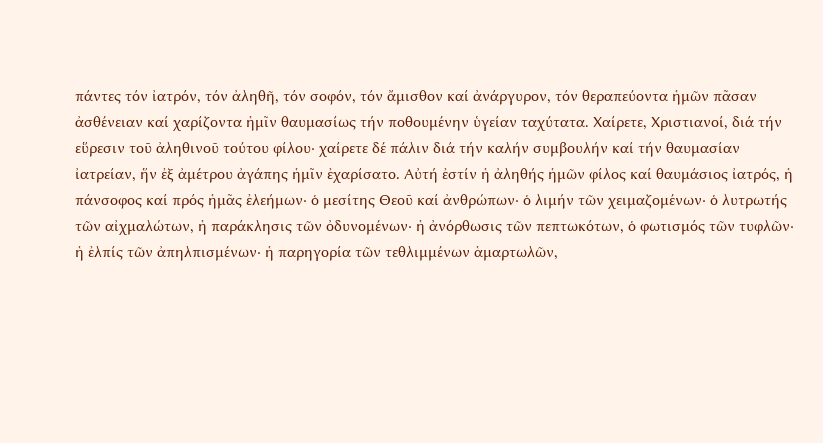πάντες τόν ἰατρόν, τόν ἀληθῆ, τόν σοφόν, τόν ἄμισθον καί ἀνάργυρον, τόν θεραπεύοντα ἡμῶν πᾶσαν ἀσθένειαν καί χαρίζοντα ἡμῖν θαυμασίως τήν ποθουμένην ὑγείαν ταχύτατα. Χαίρετε, Χριστιανοί, διά τήν εὕρεσιν τοῦ ἀληθινοῦ τούτου φίλου· χαίρετε δέ πάλιν διά τήν καλήν συμβουλήν καί τήν θαυμασίαν ἰατρείαν, ἥν ἐξ ἀμέτρου ἀγάπης ἡμῖν ἐχαρίσατο. Αὐτή ἐστίν ἡ ἀληθής ἡμῶν φίλος καί θαυμάσιος ἰατρός, ἡ πάνσοφος καί πρός ἡμᾶς ἐλεήμων· ὁ μεσίτης Θεοῦ καί ἀνθρώπων· ὁ λιμήν τῶν χειμαζομένων· ὁ λυτρωτής τῶν αἰχμαλώτων, ἡ παράκλησις τῶν ὀδυνομένων· ἡ ἀνόρθωσις τῶν πεπτωκότων, ὁ φωτισμός τῶν τυφλῶν· ἡ ἐλπίς τῶν ἀπηλπισμένων· ἡ παρηγορία τῶν τεθλιμμένων ἁμαρτωλῶν,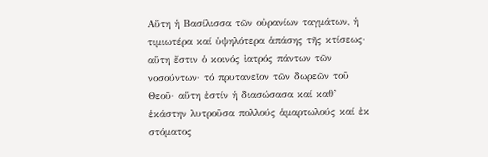Αὕτη ἡ Βασίλισσα τῶν οὐρανίων ταγμάτων, ἡ τιμιωτέρα καί ὑψηλότερα ἁπάσης τῆς κτίσεως· αὕτη ἔστιν ὁ κοινός ἰατρός πάντων τῶν νοσούντων· τό πρυτανεῖον τῶν δωρεῶν τοῦ Θεοῦ· αὕτη ἐστίν ἡ διασώσασα καί καθ’ ἑκάστην λυτροῦσα πολλούς ἁμαρτωλούς καί ἐκ στόματος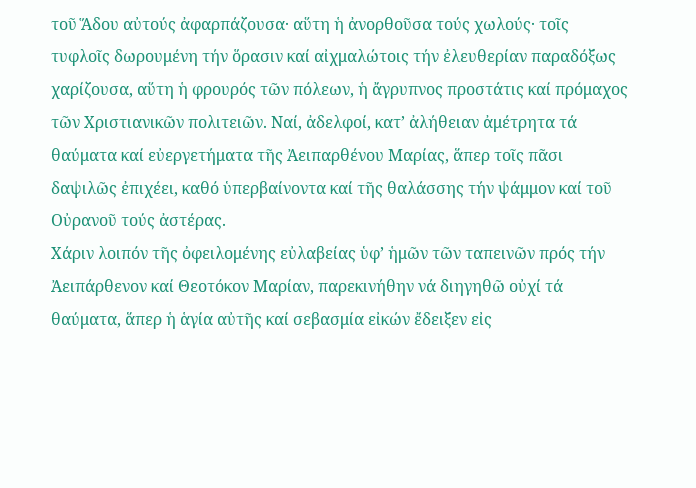τοῦ Ἅδου αὐτούς ἀφαρπάζουσα· αὕτη ἡ ἀνορθοῦσα τούς χωλούς· τοῖς τυφλοῖς δωρουμένη τήν ὅρασιν καί αἰχμαλώτοις τήν ἐλευθερίαν παραδόξως χαρίζουσα, αὕτη ἡ φρουρός τῶν πόλεων, ἡ ἄγρυπνος προστάτις καί πρόμαχος τῶν Χριστιανικῶν πολιτειῶν. Ναί, ἀδελφοί, κατ’ ἀλήθειαν ἀμέτρητα τά θαύματα καί εὐεργετήματα τῆς Ἀειπαρθένου Μαρίας, ἅπερ τοῖς πᾶσι δαψιλῶς ἐπιχέει, καθό ὑπερβαίνοντα καί τῆς θαλάσσης τήν ψάμμον καί τοῦ Οὐρανοῦ τούς ἀστέρας.
Χάριν λοιπόν τῆς ὀφειλομένης εὐλαβείας ὑφ’ ἡμῶν τῶν ταπεινῶν πρός τήν Ἀειπάρθενον καί Θεοτόκον Μαρίαν, παρεκινήθην νά διηγηθῶ οὐχί τά θαύματα, ἅπερ ἡ ἁγία αὐτῆς καί σεβασμία εἰκών ἔδειξεν εἰς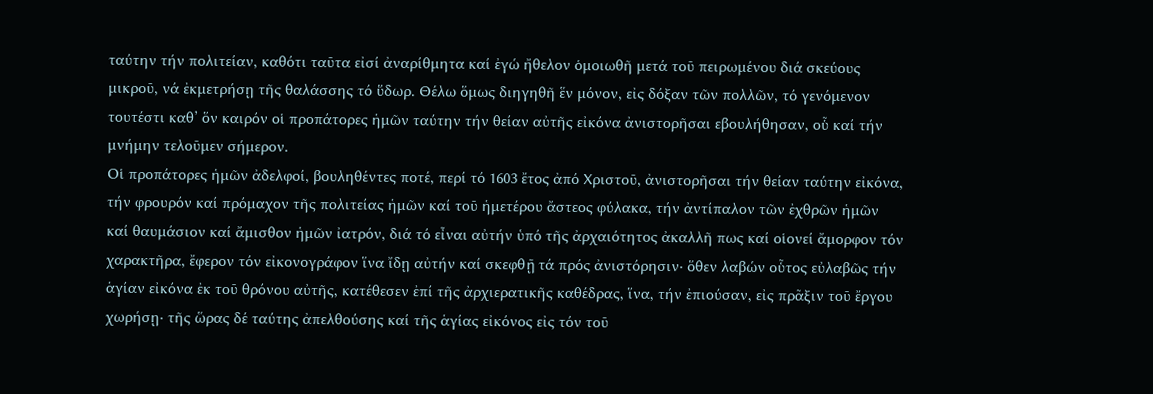ταύτην τήν πολιτείαν, καθότι ταῦτα εἰσί ἀναρίθμητα καί ἐγώ ἤθελον ὁμοιωθῆ μετά τοῦ πειρωμένου διά σκεύους μικροῦ, νά ἐκμετρήσῃ τῆς θαλάσσης τό ὕδωρ. Θέλω ὅμως διηγηθῆ ἕν μόνον, εἰς δόξαν τῶν πολλῶν, τό γενόμενον τουτέστι καθ’ ὅν καιρόν οἱ προπάτορες ἡμῶν ταύτην τήν θείαν αὐτῆς εἰκόνα ἀνιστορῆσαι εβουλήθησαν, οὗ καί τήν μνήμην τελοῦμεν σήμερον.
Οἱ προπάτορες ἡμῶν ἀδελφοί, βουληθέντες ποτέ, περί τό 1603 ἔτος ἀπό Χριστοῦ, ἀνιστορῆσαι τήν θείαν ταύτην εἰκόνα, τήν φρουρόν καί πρόμαχον τῆς πολιτείας ἡμῶν καί τοῦ ἡμετέρου ἄστεος φύλακα, τήν ἀντίπαλον τῶν ἐχθρῶν ἡμῶν καί θαυμάσιον καί ἄμισθον ἡμῶν ἰατρόν, διά τό εἶναι αὐτήν ὑπό τῆς ἀρχαιότητος ἀκαλλῆ πως καί οἱονεί ἄμορφον τόν χαρακτῆρα, ἔφερον τόν εἰκονογράφον ἵνα ἴδῃ αὐτήν καί σκεφθῇ τά πρός ἀνιστόρησιν· ὅθεν λαβών οὗτος εὐλαβῶς τήν ἁγίαν εἰκόνα ἐκ τοῦ θρόνου αὐτῆς, κατέθεσεν ἐπί τῆς ἀρχιερατικῆς καθέδρας, ἵνα, τήν ἐπιούσαν, εἰς πρᾶξιν τοῦ ἔργου χωρήσῃ· τῆς ὥρας δέ ταύτης ἀπελθούσης καί τῆς ἁγίας εἰκόνος εἰς τόν τοῦ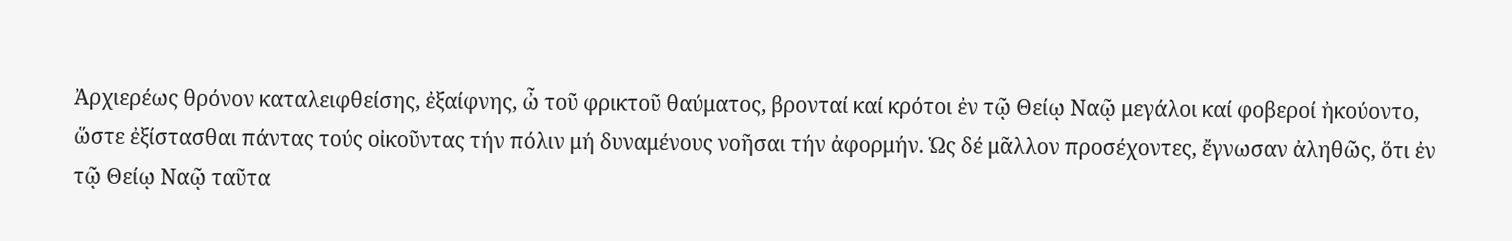Ἀρχιερέως θρόνον καταλειφθείσης, ἐξαίφνης, ὦ τοῦ φρικτοῦ θαύματος, βρονταί καί κρότοι ἐν τῷ Θείῳ Ναῷ μεγάλοι καί φοβεροί ἠκούοντο, ὥστε ἐξίστασθαι πάντας τούς οἰκοῦντας τήν πόλιν μή δυναμένους νοῆσαι τήν ἀφορμήν. Ὡς δέ μᾶλλον προσέχοντες, ἔγνωσαν ἀληθῶς, ὅτι ἐν τῷ Θείῳ Ναῷ ταῦτα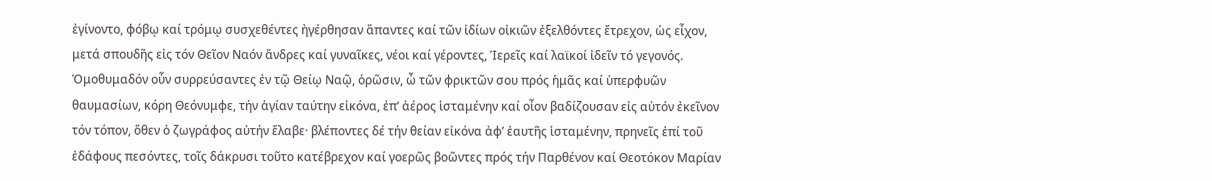ἐγίνοντο, φόβῳ καί τρόμῳ συσχεθέντες ἠγέρθησαν ἅπαντες καί τῶν ἰδίων οἰκιῶν ἐξελθόντες ἔτρεχον, ὡς εἶχον, μετά σπουδῆς εἰς τόν Θεῖον Ναόν ἄνδρες καί γυναῖκες, νέοι καί γέροντες, Ἱερεῖς καί λαϊκοί ἰδεῖν τό γεγονός. Ὁμοθυμαδόν οὖν συρρεύσαντες ἐν τῷ Θείῳ Ναῷ, ὁρῶσιν, ὦ τῶν φρικτῶν σου πρός ἡμᾶς καί ὑπερφυῶν θαυμασίων, κόρη Θεόνυμφε, τήν ἁγίαν ταύτην εἰκόνα, ἐπ’ ἀέρος ἱσταμένην καί οἶον βαδίζουσαν εἰς αὐτόν ἐκεῖνον τόν τόπον, ὅθεν ὁ ζωγράφος αὐτήν ἔλαβε· βλέποντες δέ τήν θείαν εἰκόνα ἀφ’ ἑαυτῆς ἱσταμένην, πρηνεῖς ἐπί τοῦ ἐδάφους πεσόντες, τοῖς δάκρυσι τοῦτο κατέβρεχον καί γοερῶς βοῶντες πρός τήν Παρθένον καί Θεοτόκον Μαρίαν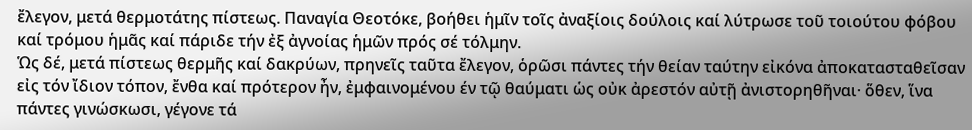ἔλεγον, μετά θερμοτάτης πίστεως. Παναγία Θεοτόκε, βοήθει ἡμῖν τοῖς ἀναξίοις δούλοις καί λύτρωσε τοῦ τοιούτου φόβου καί τρόμου ἡμᾶς καί πάριδε τήν ἐξ ἀγνοίας ἡμῶν πρός σέ τόλμην.
Ὡς δέ, μετά πίστεως θερμῆς καί δακρύων, πρηνεῖς ταῦτα ἔλεγον, ὁρῶσι πάντες τήν θείαν ταύτην εἰκόνα ἀποκατασταθεῖσαν εἰς τόν ἴδιον τόπον, ἔνθα καί πρότερον ἦν, ἐμφαινομένου έν τῷ θαύματι ὡς οὐκ ἀρεστόν αὐτῇ ἀνιστορηθῆναι· ὅθεν, ἵνα πάντες γινώσκωσι, γέγονε τά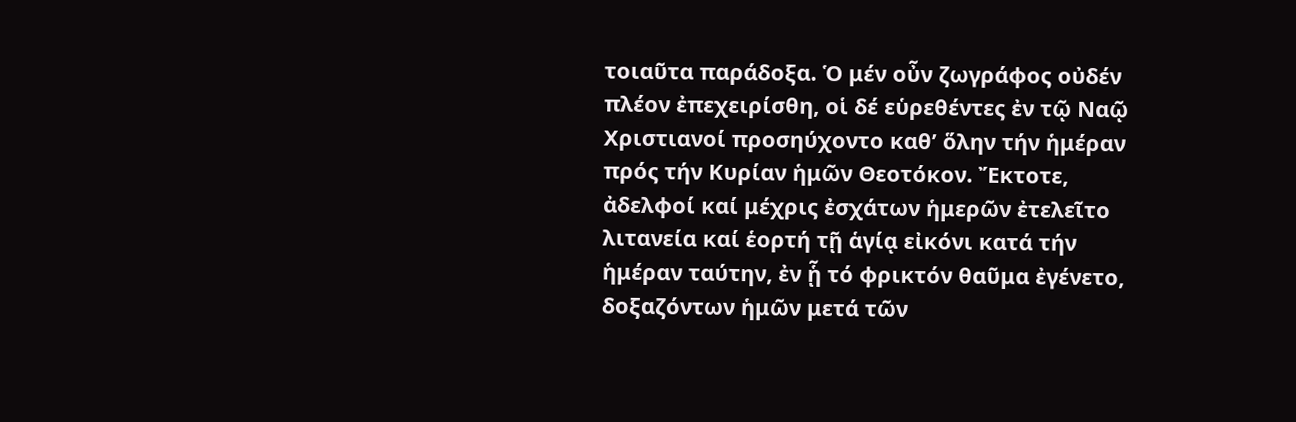τοιαῦτα παράδοξα. Ὁ μέν οὖν ζωγράφος οὐδέν πλέον ἐπεχειρίσθη, οἱ δέ εὑρεθέντες ἐν τῷ Ναῷ Χριστιανοί προσηύχοντο καθ’ ὅλην τήν ἡμέραν πρός τήν Κυρίαν ἡμῶν Θεοτόκον. Ἔκτοτε, ἀδελφοί καί μέχρις ἐσχάτων ἡμερῶν ἐτελεῖτο λιτανεία καί ἑορτή τῇ ἁγίᾳ εἰκόνι κατά τήν ἡμέραν ταύτην, ἐν ᾗ τό φρικτόν θαῦμα ἐγένετο, δοξαζόντων ἡμῶν μετά τῶν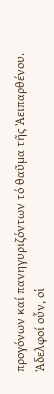προγόνων καί πανηγυριζόντων τό θαῦμα τῆς Ἀειπαρθένου.
Ἀδελφοί οὖν, οἱ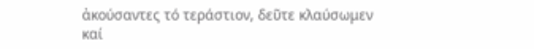ἀκούσαντες τό τεράστιον, δεῦτε κλαύσωμεν καί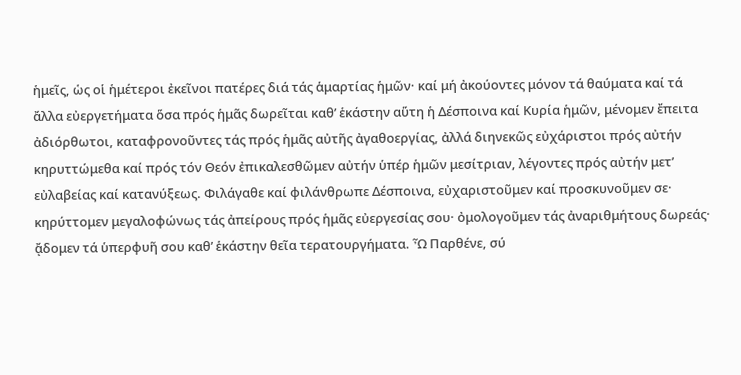ἡμεῖς, ὡς οἱ ἡμέτεροι ἐκεῖνοι πατέρες διά τάς ἁμαρτίας ἡμῶν· καί μή ἀκούοντες μόνον τά θαύματα καί τά ἄλλα εὐεργετήματα ὅσα πρός ἡμᾶς δωρεῖται καθ’ ἑκάστην αὕτη ἡ Δέσποινα καί Κυρία ἡμῶν, μένομεν ἔπειτα ἀδιόρθωτοι, καταφρονοῦντες τάς πρός ἡμᾶς αὐτῆς ἀγαθοεργίας, ἀλλά διηνεκῶς εὐχάριστοι πρός αὐτήν κηρυττώμεθα καί πρός τόν Θεόν ἐπικαλεσθῶμεν αὐτήν ὑπέρ ἡμῶν μεσίτριαν, λέγοντες πρός αὐτήν μετ’ εὐλαβείας καί κατανύξεως. Φιλάγαθε καί φιλάνθρωπε Δέσποινα, εὐχαριστοῦμεν καί προσκυνοῦμεν σε· κηρύττομεν μεγαλοφώνως τάς ἀπείρους πρός ἡμᾶς εὐεργεσίας σου· ὀμολογοῦμεν τάς ἀναριθμήτους δωρεάς· ᾄδομεν τά ὑπερφυῆ σου καθ’ ἑκάστην θεῖα τερατουργήματα. Ὦ Παρθένε, σύ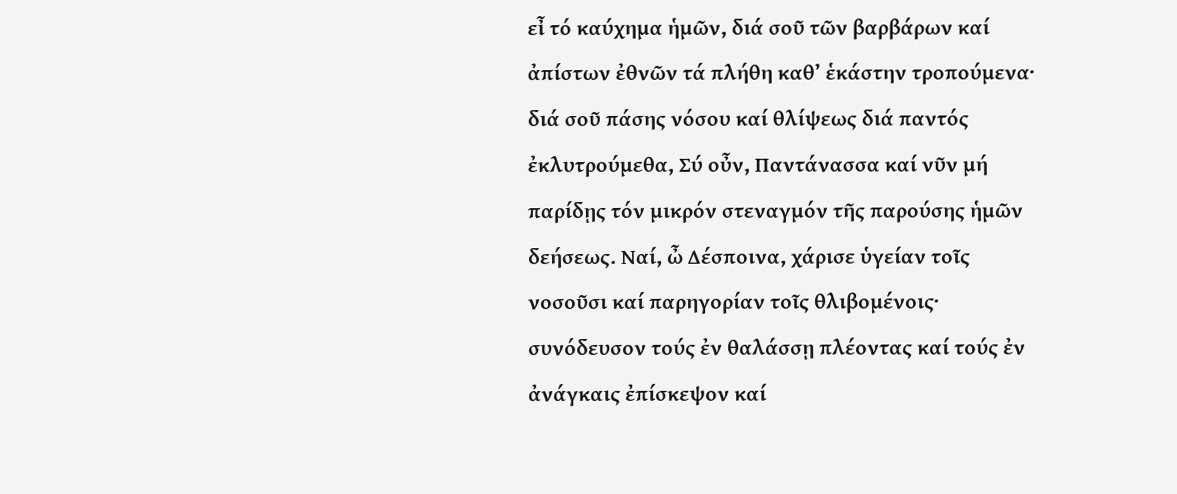εἶ τό καύχημα ἡμῶν, διά σοῦ τῶν βαρβάρων καί ἀπίστων ἐθνῶν τά πλήθη καθ’ ἑκάστην τροπούμενα· διά σοῦ πάσης νόσου καί θλίψεως διά παντός ἐκλυτρούμεθα, Σύ οὖν, Παντάνασσα καί νῦν μή παρίδῃς τόν μικρόν στεναγμόν τῆς παρούσης ἡμῶν δεήσεως. Ναί, ὦ Δέσποινα, χάρισε ὑγείαν τοῖς νοσοῦσι καί παρηγορίαν τοῖς θλιβομένοις· συνόδευσον τούς ἐν θαλάσσῃ πλέοντας καί τούς ἐν ἀνάγκαις ἐπίσκεψον καί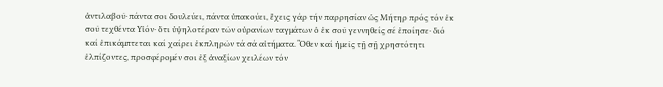ἀντιλαβοῦ· πάντα σοι δουλεύει, πάντα ὑπακούει, ἔχεις γάρ τήν παρρησίαν ὡς Μήτηρ πρός τόν ἐκ σοῦ τεχθέντα Υἱόν· ὅτι ὑψηλοτέραν τῶν οὐρανίων ταγμάτων ὁ ἐκ σοῦ γεννηθείς σέ ἐποίησε· διό καί ἐπικάμπτεται καί χαίρει ἐκπληρῶν τά σά αἰτήματα. Ὅθεν καί ἡμεῖς τῇ σῇ χρηστότητι ἐλπίζοντες, προσφέρομέν σοι ἐξ ἀναξίων χειλέων τόν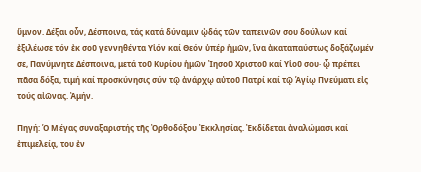ὕμνον. Δέξαι οὖν, Δέσποινα, τάς κατά δύναμιν ᾠδάς τῶν ταπεινῶν σου δούλων καί ἐξιλέωσε τόν ἐκ σοῦ γεννηθέντα Υἱόν καί Θεόν ὑπέρ ἡμῶν, ἵνα ἀκαταπαύστως δοξάζωμέν σε, Πανύμνητε Δέσποινα, μετά τοῦ Κυρίου ἡμῶν Ἰησοῦ Χριστοῦ καί Υἱοῦ σου· ᾦ πρέπει πᾶσα δόξα, τιμή καί προσκύνησις σύν τῷ ἀνάρχῳ αὐτοῦ Πατρί καί τῷ Ἁγίῳ Πνεύματι εἰς τούς αἰῶνας. Ἀμήν.

Πηγή: Ὁ Μέγας συναξαριστής τῆς Ὀρθοδόξου Ἐκκλησίας. Ἐκδίδεται ἀναλώμασι καί ἐπιμελείᾳ, του ἐν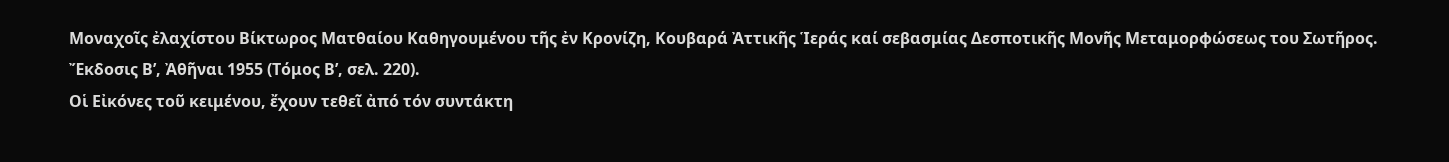Μοναχοῖς ἐλαχίστου Βίκτωρος Ματθαίου Καθηγουμένου τῆς ἐν Κρονίζη, Κουβαρά Ἀττικῆς Ἱεράς καί σεβασμίας Δεσποτικῆς Μονῆς Μεταμορφώσεως του Σωτῆρος. Ἔκδοσις Β’, Ἀθῆναι 1955 (Τόμος Β’, σελ. 220).
Οἱ Εἰκόνες τοῦ κειμένου, ἔχουν τεθεῖ ἀπό τόν συντάκτη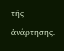τῆς ἀνάρτησης.